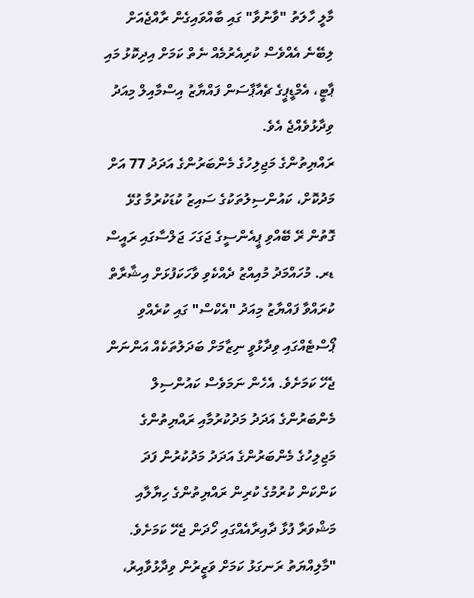މާލީ ހާލަތު "ވާނުވާ" ގައި ބާއްވައިގެން ރާއްޖެއަށް ލިބޭނެ އެއްވެސް ކުރިއެރުމެއް ނެތް ކަމަށް އިދިކޮޅު މައި ޕާޓީ، އެމްޑީޕީގެ ޗެއާޕާސަން ފައްޔާޒު އިސްމާއިލް މިއަދު ވިދާޅުވެއްޖެ އެވެ.
ރައްޔިތުންގެ މަޖިލިހުގެ މެންބަރުންގެ އަދަދު 77 އަށް މަދުކޮށް، ކައުންސިލުތަކުގެ ސައިޒު ކުޑަކުރުމާ ގުޅޭ ގޮތުން ރޭ ބޭއްވި ޕީއެންސީގެ ޖަގަހަ ޖަލްސާގައި ރައީސް ޑރ. މުހައްމަދު މުއިއްޒު ދެއްކެވި ވާހަކަފުޅަށް އިޝާރާތް ކުރައްވާ ފައްޔާޒު މިއަދު "އެކްސް" ގައި ކުރެއްވި ޕޯސްޓެއްގައި ވިދާޅުވީ ނިޒާމަށް ބަދަލުތަކެއް އަންނަން ޖެހޭ ކަމަށެވެ. އެހެން ނަމަވެސް ކައުންސިލް މެންބަރުންގެ އަދަދު މަދުކުރުމާއި ރައްޔިތުންގެ މަޖިލިހުގެ މެންބަރުންގެ އަދަދު މަދުކުރުން ފަދަ ކަންކަން ކުރުމުގެ ކުރިން ރައްޔިތުންގެ ހިޔާލާއި މަޝްވަރާ ފުޅާ ދާއިރާއެއްގައި ހޯދަން ޖެހޭ ކަމަށެވެ.
"މާލިއްޔަތު ރަނގަޅު ކަމަށް ވަޒީރުން ވިދާޅުވާއިރު،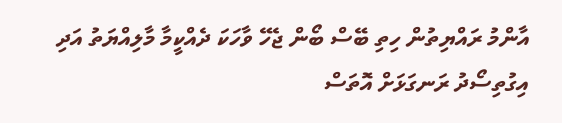އާންމު ރައްޔިތުން ހިތި ބޭސް ބޯން ޖެހޭ ވާހަކަ ދެއްކީމާ މާލިއްޔަތު އަދި އިގުތިސޯދު ރަނގަޅަށް އޮތަސް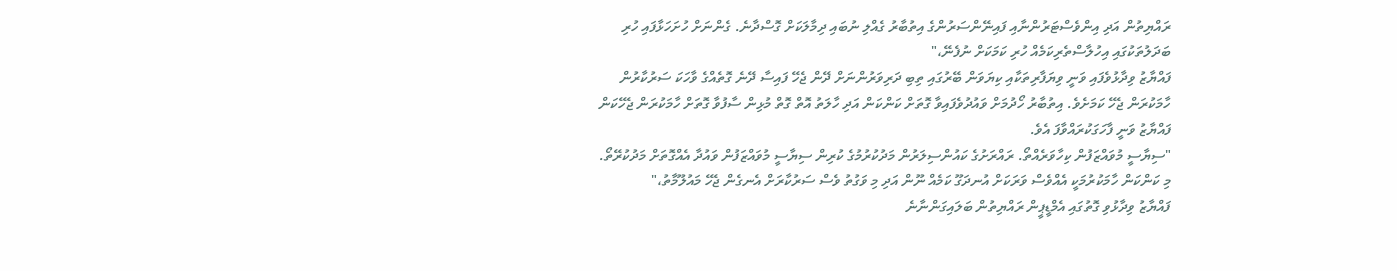ރައްޔިތުން އަދި އިންވެސްޓަރުންނާއި ފައިނޭންސަރުންގެ އިތުބާރު ގެއްލި ނުބައި ދިމާލަކަށް ގޮސްދާނެ. ގެންނަށް ހުށަހަޅާފައި ހުރި ބަދަލުތަކުގައި އިހުލާސްތެރިކަމެއް ހުރި ކަމަކަށް ނުފެނޭ،"
ފައްޔާޒު ވިދާޅުވެފައި ވަނީ ވިޔަފާރިތަކާއި ކިޔަވަން ބޭރުގައި ތިބި ދަރިވަރުންނަށް ދޭން ޖެހޭ ފައިސާ ދޭނެ ގޮތެއްގެ ވާހަކަ ސަރުކާރުން ހާމަކުރަން ޖެހޭ ކަމަށެވެ. އިތުބާރު ހޯދުމަށް ވައުދުވެފައިވާ ގޮތަށް ކަންކަން އަދި ހާލަތު އޮތް ގޮތް މުޅިން ސާފުވާ ގޮތަށް ހާމަކުރަން ޖެހޭކަން ފައްޔާޒު ވަނީ ފާހަގަކުރައްވާފަ އެވެ.
"ސިޔާސީ މުވައްޒަފުން ކިހާވަރެއްތޯ. ރައްރަށުގެ ކައުންސިލަރުން މަދުކުރުމުގެ ކުރިން ސިޔާސީ މުވައްޒަފުން ވައުދާ އެއްގޮތަށް މަދުކުރޭތޯ. މި ކަންކަން ހާމަކުރުމަކީ އެއްވެސް ވަރަކަށް އުނދަގޫ ކަމެއް ނޫން އަދި މި ވަގުތު ވެސް ސަރުކާރަށް އެނގެން ޖެހޭ މައުލޫމާތު،"
ފައްޔާޒު ވިދާޅުވި ގޮތުގައި އެމްޑީޕީން ރައްޔިތުން ބަލައިގަންނާނެ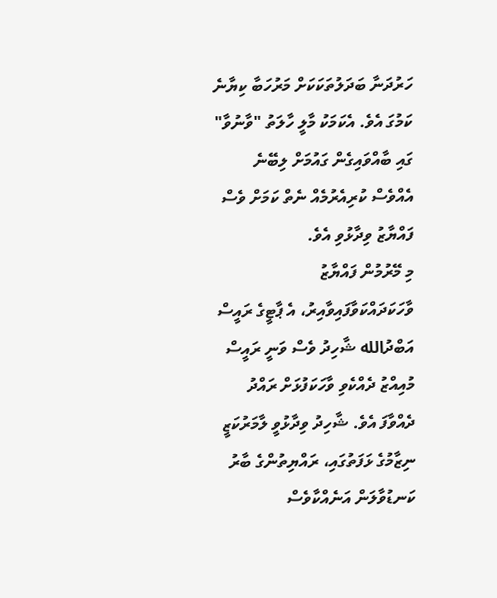ހަރުދަނާ ބަދަލުތަކަކަށް މަރުހަބާ ކިޔާނެ ކަމުގަ އެވެ. އެކަމަކު މާލީ ހާލަތު "ވާނުވާ" ގައި ބާއްވައިގެން ގައުމަށް ލިބޭނެ އެއްވެސް ކުރިއެރުމެއް ނެތް ކަމަށް ވެސް ފައްޔާޒު ވިދާޅުވި އެވެ.
މި މޭރުމުން ފައްޔާޒު ވާހަކަދައްކަވާފައިވާއިރު، އެ ޕާޓީގެ ރައީސް އަބްދުالله ޝާހިދު ވެސް ވަނީ ރައީސް މުއިއްޒު ދެއްކެވި ވާހަކަފުޅަށް ރައްދު ދެއްވާފަ އެވެ. ޝާހިދު ވިދާޅުވީ ލާމަރުކަޒީ ނިޒާމުގެ ޅަފަތުގައި، ރައްޔިތުންގެ ބާރު ކަނޑުވާލަން އަނެއްކާވެސް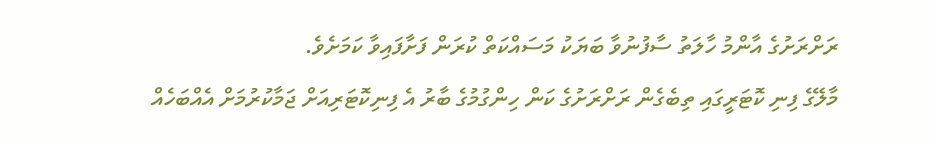ރަށްރަށުގެ އާންމު ހާލަތު ސާފުނުވާ ބަޔަކު މަސައްކަތް ކުރަން ފަށާފައިވާ ކަމަށެވެ.
މާލޭގެ ފިނި ކޮޓަރީގައި ތިބެގެން ރަށްރަށުގެ ކަން ހިންގުމުގެ ބާރު އެ ފިނިކޮޓަރިއަށް ޖަމާކުރުމަށް އެއްބަހެއް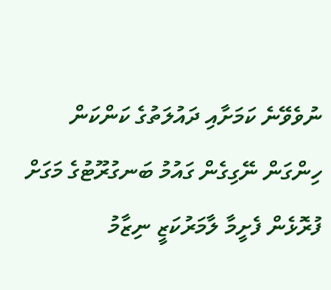ނުވެވޭނެ ކަމަށާއި ދައުލަތުގެ ކަންކަން ހިންގަން ނޭގިގެން ގައުމު ބަނގުރޫޓުގެ މަގަށް ފުރޮޅެން ފެށީމާ ލާމަރުކަޒީ ނިޒާމު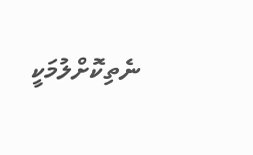ނެތިކޮށްލުމަކީ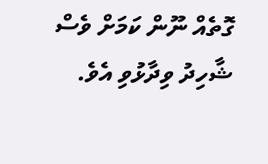ގޮތެއް ނޫން ކަމަށް ވެސް ޝާހިދު ވިދާޅުވި އެވެ.